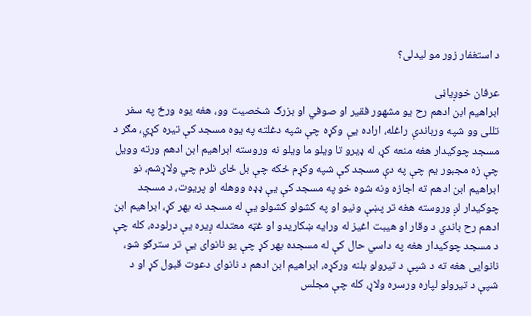د استغفار زور مو لیدلی؟

عرفان خوږیاڼی
ابراهيم ابن ادهم رح یو مشهور فقير او صوفي او بزرګ شخصیت وو، هغه یوه ورځ په سفر تللى وو شپه ورباندې راغله، اراده يې وکړه چې شپه دغلته په يوه مسجد کې تيره کړي، مګر د مسجد چوکيدار هغه منعه کړ، له ډيرو تا ویلو ما ویلو نه وروسته ابراهيم ابن ادهم ورته وويل چې زه مجبور یم چې په دې مسجد کې شپه وکړم ځکه چې بل ځاى نلرم چي ولاړشم، نو ابراهيم ابن ادهم ته اجازه ونه شوه خو په مسجد کې یې ډډه ووهله او پريوت، د مسجد چوکيدار لږ وروسته هغه تر پښې ونيو او په کشولو کشولو يې له مسجد نه بهر کړ، ابراهيم ابن ادهم رح باندي د وقار او هيبت اغیز له ورایه ښکاریدو او غټه معتدله ږيره یې درلوده، کله چې د مسجد چوکيدار هغه په داسي حال کې له مسجده بهر کړ چې يو نانواى یې تر سترګو شو، نانوایی هغه ته د شپې د تيرولو بلنه ورکړه، ابراهيم ابن ادهم د نانواى دعوت قبول کړ او د شپې د تيرولو لپاره ورسره ولاړ، کله چې مجلس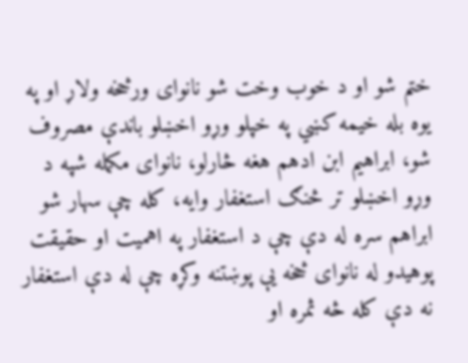ختم شو او د خوب وخت شو نانواى ورڅخه ولاړ او په یوه بله خيمه کښي په خپلو وړو اخښلو باندې مصروف شو، ابراهيم ابن ادهم هغه څارلو، نانواى مکمله شپه د وړو اخښلو تر څنګ استغفار وايه، کله چې سهار شو ابراهم سره له دې چې د استغفار په اهميت او حقيقت پوهيدو له نانواى څخه يې پوښتنه وکړه چې له دې استغفار نه دې کله څه ثمره او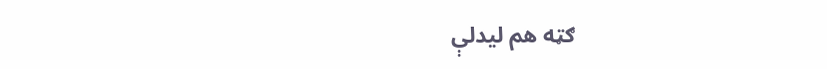ګټه هم ليدلې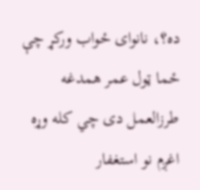ده؟، نانواى ځواب ورکړ چې ځما ټول عمر همدغه طرزالعمل دى چي کله وړه اغږم نو استغفار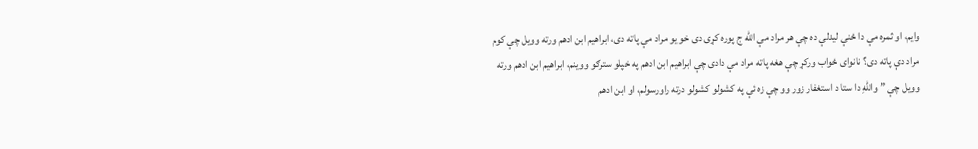وايم، او ثمره مې دا ځنې ليدلې ده چې هر مراد مې الله ج پوره کړى دى خو يو مراد مې پاته دى، ابراهيم ابن ادهم ورته وويل چې کوم مراد دې پاته دى؟ نانواى ځواب ورکړ چې هغه پاته مراد مې دادى چې ابراهيم ابن ادهم په خپلو سترګو ووينم، ابراهيم ابن ادهم ورته وويل چې ” واللهِ دا ستا د استغفار زور وو چې زه ئې په کشولو کشولو درته راورسولم، او ابن ادهم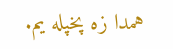همدا زه پخپله يم.